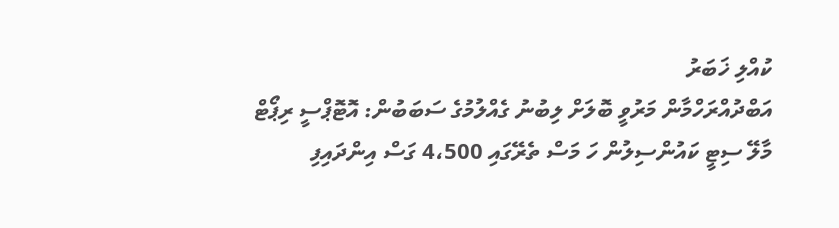ކުއްލި ޚަބަރު
އަބްދުއްރަހްމާން މަރުވީ ބޮލަށް ލިބުނު ގެއްލުމުގެ ސަބަބުން: އޮޓޮޕްސީ ރިޕޯޓް
މާލޭ ސިޓީ ކައުންސިލުން ހަ މަސް ތެރޭގައި 4،500 ގަސް އިންދައިފި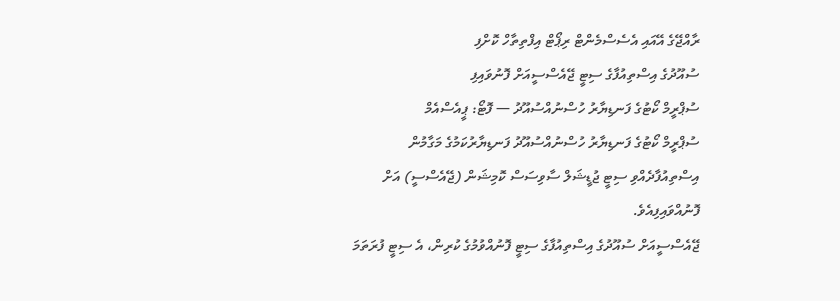ރާއްޖޭގެ އޭއައި އެސެސްމެންޓް ރިޕޯޓް އިފްތިތާހް ކޮށްފި
ސުއޫދުގެ އިސްތިއުފާގެ ސިޓީ ޖޭއެސްސީއަށް ފޮނުވައިފި
ސުޕްރީމް ކޯޓުގެ ފަނޑިޔާރު ހުސްނުއްސުއޫދު — ފޮޓޯ: ޕީއެސްއެމް
ސުޕްރީމް ކޯޓުގެ ފަނޑިޔާރު ހުސްނުއްސުއޫދު ފަނޑިޔާރުކަމުގެ މަގާމުން އިސްތިއުފާދެއްވި ސިޓީ ޖުޑީޝަލް ސާވިސަސް ކޮމިޝަން (ޖޭއެސްސީ) އަށް ފޮނުއްވައިފިއެވެ.
ޖޭއެސްސީއަށް ސުއޫދުގެ އިސްތިއުފާގެ ސިޓީ ފޮނުއްވުމުގެ ކުރިން، އެ ސިޓީ ފުރަތަމަ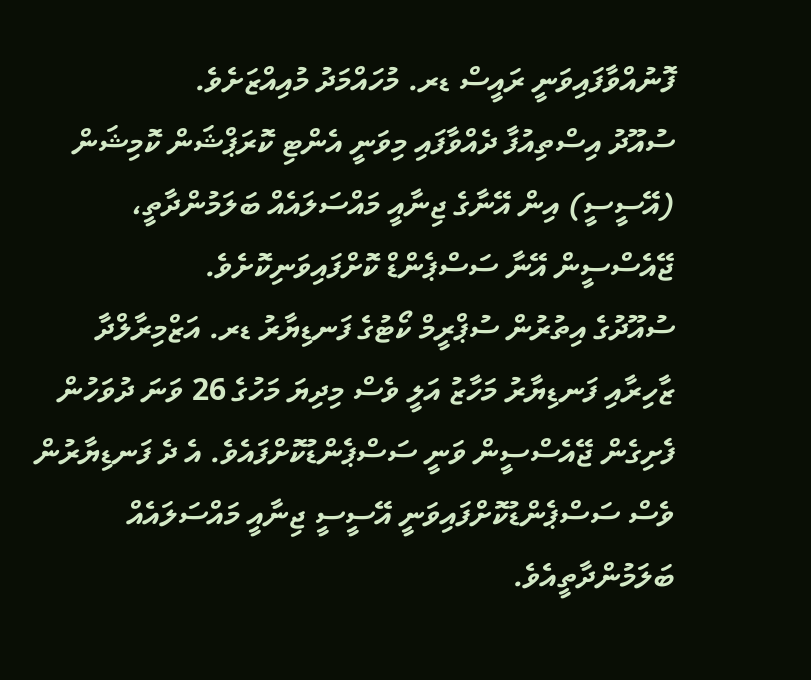ފޮނުއްވާފައިވަނީ ރައީސް ޑރ. މުހައްމަދު މުއިއްޒަށެވެ.
ސުއޫދު އިސްތިއުފާ ދެއްވާފައި މިވަނީ އެންޓި ކޮރަޕްޝަން ކޮމިޝަން (އޭސީސީ) އިން އޭނާގެ ޖިނާއީ މައްސަލައެއް ބަލަމުންދާތީ، ޖޭއެސްސީން އޭނާ ސަސްޕެންޑް ކޮށްފައިވަނިކޮށެވެ.
ސުއޫދުގެ އިތުރުން ސުޕްރީމް ކޯޓުގެ ފަނޑިޔާރު ޑރ. އަޒްމިރާލްދާ ޒާހިރާއި ފަނޑިޔާރު މަހާޒު އަލީ ވެސް މިދިޔަ މަހުގެ 26 ވަނަ ދުވަހުން ފެށިގެން ޖޭއެސްސީން ވަނީ ސަސްޕެންޑުކޮށްފައެވެ. އެ ދެ ފަނޑިޔާރުން ވެސް ސަސްޕެންޑުކޮށްފައިވަނީ އޭސީސީ ޖިނާއީ މައްސަލައެއް ބަލަމުންދާތީއެވެ.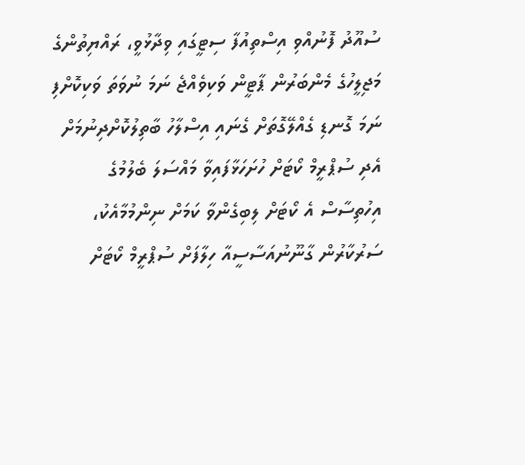ސުއޫދު ފޮނުއްވި އިސްތިއުފާ ސިޓީގައި ވިދާޅުވީ، ރައްޔިތުންގެ މަޖިލީހުގެ މެންބަރުން ޕާޓީން ވަކިވެއްޖެ ނަމަ ނުވަތަ ވަކިކޮށްފި ނަމަ ގޮނޑި ގެއްލޭގޮތަށް ގެނައި އިސްލާހު ބާތިލުކޮށްދިނުމަށް އެދި ސުޕްރީމް ކޯޓަށް ހުށަހަޅާފައިވާ މައްސަލަ ބެލުމުގެ އިހުތިސާސް އެ ކޯޓަށް ލިބިގެންވާ ކަމަށް ނިންމުމާއެކު، ސަރުކާރުން ގާނޫނުއަސާސީއާ ހިލާފަށް ސުޕްރީމް ކޯޓަށް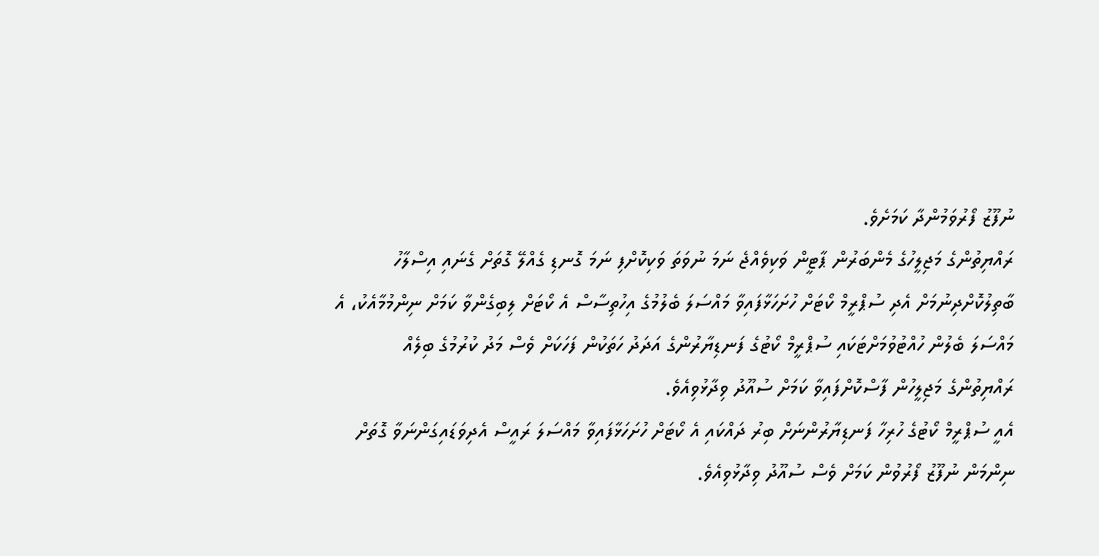ނުފޫޒު ފޯރުވަމުންދާ ކަމަށެވެ.
ރައްޔިތުންގެ މަޖިލީހުގެ މެންބަރުން ޕާޓީން ވަކިވެއްޖެ ނަމަ ނުވަތަ ވަކިކޮށްފި ނަމަ ގޮނޑި ގެއްލޭ ގޮތަށް ގެނައި އިސްލާހު ބާތިލުކޮށްދިނުމަށް އެދި ސުޕްރީމް ކޯޓަށް ހުށަހަޅާފައިވާ މައްސަލަ ބެލުމުގެ އިހުތިސާސް އެ ކޯޓަށް ލިބިގެންވާ ކަމަށް ނިންމުމާއެކު، އެ މައްސަލަ ބެލުން ހުއްޓުވުމަށްޓަކައި ސުޕްރީމް ކޯޓުގެ ފަނޑިޔާރުންގެ އަދަދު ހަތަކުން ފަހަކަށް ވެސް މަދު ކުރުމުގެ ބިލެއް ރައްޔިތުންގެ މަޖިލީހުން ފާސްކޮށްފައިވާ ކަމަށް ސުއޫދު ވިދާޅުވިއެވެ.
އެއީ ސުޕްރީމް ކޯޓުގެ ހުރިހާ ފަނޑިޔާރުންނަށް ބިރު ދައްކައި އެ ކޯޓަށް ހުށަހަޅާފައިވާ މައްސަލަ ރައީސް އެދިވަޑައިގަންނަވާ ގޮތަށް ނިންމަން ނުފޫޒު ފޯރުވުން ކަމަށް ވެސް ސުއޫދު ވިދާޅުވިއެވެ.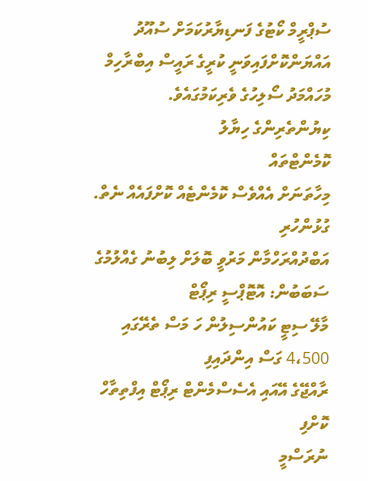ސުޕްރީމް ކޯޓުގެ ފަނޑިޔާރުކަމަށް ސުއޫދު އައްޔަންކޮށްފައިވަނީ ކުރީގެ ރައީސް އިބްރާހިމް މުހައްމަދު ސޯލިހުގެ ވެރިކަމުގައެވެ.
ކިޔުންތެރިންގެ ހިޔާލު
ކޮމެންޓްތައް
މިހާތަނަށް އެއްވެސް ކޮމެންޓެއް ކޮށްފައެއް ނެތް.
ގުޅުންހުރި
އަބްދުއްރަހްމާން މަރުވީ ބޮލަށް ލިބުނު ގެއްލުމުގެ ސަބަބުން: އޮޓޮޕްސީ ރިޕޯޓް
މާލޭ ސިޓީ ކައުންސިލުން ހަ މަސް ތެރޭގައި 4،500 ގަސް އިންދައިފި
ރާއްޖޭގެ އޭއައި އެސެސްމެންޓް ރިޕޯޓް އިފްތިތާހް ކޮށްފި
ނުރަސްމީ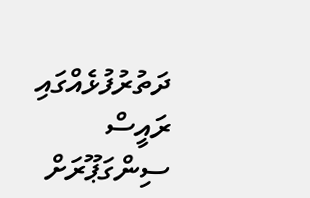ދަތުރުފުޅެއްގައި ރައީސް ސިންގަޕޫރަށް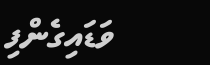ވަޑައިގެންފި